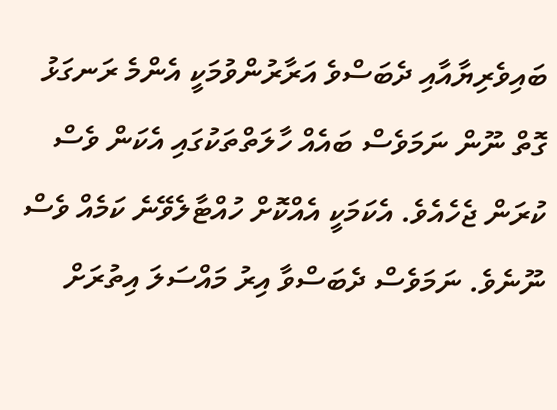ބައިވެރިޔާއާއި ދެބަސްވެ އަރާރުންވުމަކީ އެންމެ ރަނގަޅު ގޮތް ނޫން ނަމަވެސް ބައެއް ހާލަތްތަކުގައި އެކަން ވެސް ކުރަން ޖެހެއެވެ. އެކަމަކީ އެއްކޮށް ހުއްޓާލެވޭނެ ކަމެއް ވެސް ނޫނެވެ. ނަމަވެސް ދެބަސްވާ އިރު މައްސަލަ އިތުރަށް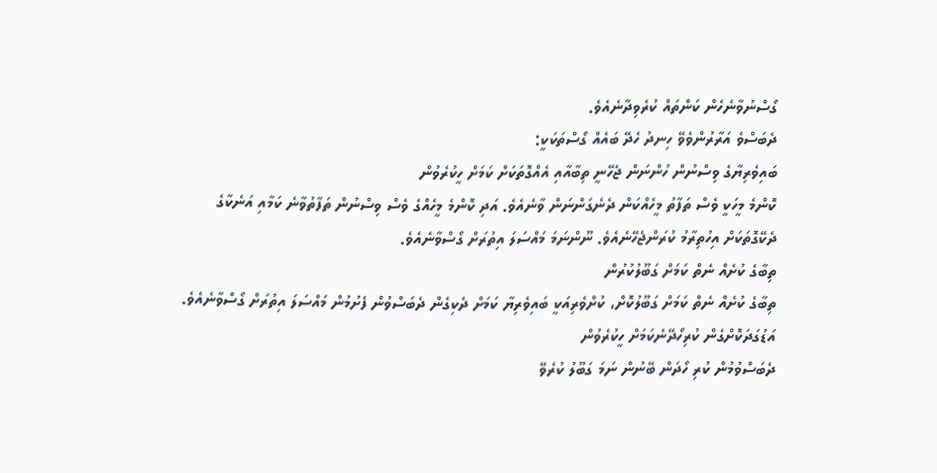ގޯސްނުވާނެހެން ކަންތައް ކުރެވިދާނެއެވެ.
ދެބަސްވެ އަރާރުންވެވޭ ހިނދު ހެދޭ ބައެއް ގޯސްތަކަކީ:
ބައިވެރިޔާގެ ވިސްނުން ހުންނަން ޖެހޭނީ ތިބާއާއި އެއްގޮތަކަށް ކަމަށް ހީކުރެވުން
ކޮންމެ މީހަކީ ވެސް ތަފާތު މީހެއްކަން ދެނެގަންނަން ވާނެއެވެ. އަދި ކޮންމެ މީހެއްގެ ވެސް ވިސްނުން ތަފާތުވާނެ ކަމާއި އަނެކާގެ ދެކޭގޮތަކަށް އިހުތިރާމު ކުރަންޖެހޭނެއެވެ. ނޫންނަމަ މައްސަލަ އިތުރަށް ގޯސްވާނެއެވެ.
ތިބާގެ ކުށެއް ނެތް ކަމަށް ގަބޫލުކުރުން
ތިބާގެ ކުށެއް ނެތް ކަމަށް ގަބޫލުކޮށް، ކުށްވެރިއަކީ ބައިވެރިޔާ ކަމަށް ދެކިގެން ދެބަސްވުން ފެށުމުން މައްސަލަ އިތުރަށް ގޯސްވާނެއެވެ.
އަޑުގަދަކޮށްގެން ކުރިހޯދޭނެކަމަށް ހީކުރެވުން
ދެބަސްވުމުން ކުރި ހޯދަން ބޭނުން ނަމަ ގަބޫލު ކުރެވޭ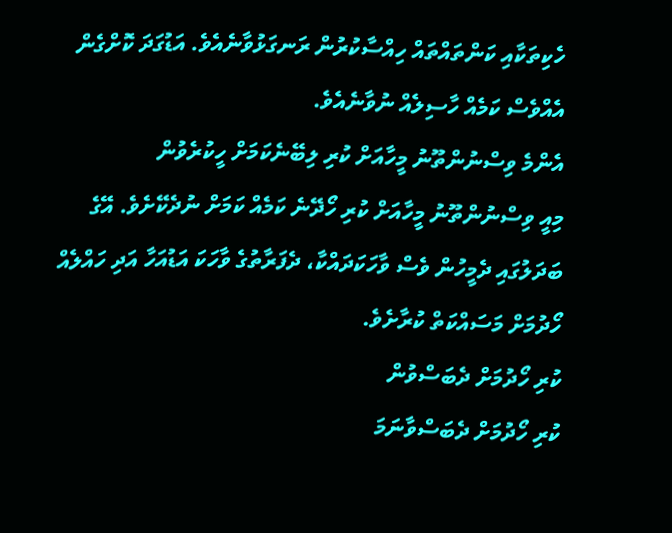ހެކިތަކާއި ކަންތައްތައް ހިއްސާކުރުން ރަނގަޅުވާނެއެވެ. އަޑުގަދަ ކޮށްގެން އެއްވެސް ކަމެއް ހާސިލެއް ނުވާނެއެވެ.
އެންމެ ވިސްނުންތޫނު މީހާއަށް ކުރި ލިބޭނެކަމަށް ހީކުރެވުން
މިއީ ވިސްނުންތޫނު މީހާއަށް ކުރި ހޯދޭނެ ކަމެއް ކަމަށް ނުދެކޭށެވެ. އޭގެ ބަދަލުގައި ދެމީހުން ވެސް ވާހަކަދައްކާ، ދެފަރާތުގެ ވާހަކަ އަޑުއަހާ އަދި ހައްލެއް ހޯދުމަށް މަސައްކަތް ކުރާށެވެ.
ކުރި ހޯދުމަށް ދެބަސްވުން
ކުރި ހޯދުމަށް ދެބަސްވާނަމަ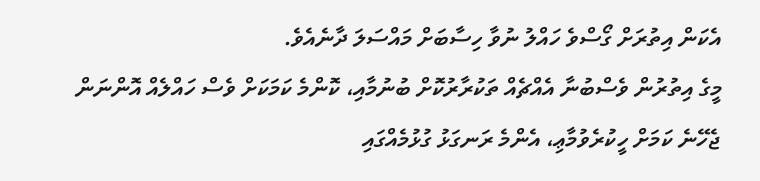އެކަން އިތުރަށް ގޯސްވެ ހައްލު ނުވާ ހިސާބަށް މައްސަލަ ދާނެއެވެ.
މީގެ އިތުރުން ވެސްބުނާ އެއްޗެއް ތަކުރާރުކޮށް ބުނުމާއި، ކޮންމެ ކަމަކަށް ވެސް ހައްލެއް އޮންނަން ޖެހޭނެ ކަމަށް ހީކުރެވުމާޢި، އެންމެ ރަނގަޅު ގުޅުމެއްގައި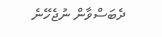ދެބަސްވާން ނުޖެހޭނެ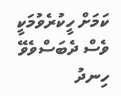ކަމަށް ހީކުރެވުމަކީ ވެސް ދެބަސްވެވޭ ހިނދު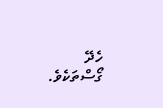ހެދޭ ގޯސްތަކެވެ.